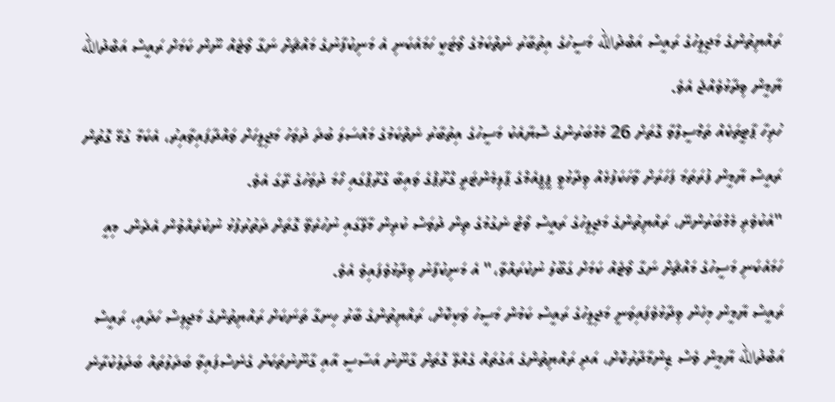ރައްޔިތުންގެ މަޖިލީހުގެ ރައީސް އަބްދުالله މަސީހުގެ އިތުބާރު ނެތްކަމުގެ ވޯޓަކީ ހަމައެކަނި އެ މަނިކުފާނުގެ މައްޗަށް ނަގާ ވޯޓެއް ނޫން ކަމަށް ރައީސް އަބްދުالله ޔާމީން ވިދާޅުވެއްޖެ އެވެ.
ހުރިހާ ޕާޓީތަކެއް ތަމްސީލްވާ ގޮތަށް 26 މެމްބަރުންގެ ސޮޔާއެކު މަސީހުގެ އިތުބާރު ނެތްކަމުގެ މައްސަލަ ބުދަ ދުވަހު މަޖިލީހަށް ވައްދާފައިވާއިރު، އެކަމާ ގުޅޭ ގޮތުން ރައީސް ޔާމީން ފުރަތަމަ ފަހަރަށް ވާހަކަފުޅެއް ވިދާޅުވީ ޕީޕީއެމްގެ ޕާލިމެންޓަރީ ގްރޫޕްގެ ވައިބާ ގްރޫޕްގައި ހޯމަ ދުވަހުގެ ރޭގަ އެވެ.
"އެކުވެރި މެމްބަރުންނޭ، ރައްޔިތުންގެ މަޖިލީހުގެ ރައީސް ވޯޓް ނެގުމުގެ ތިން ދުވަސް ކުރިން މާލޭގައި ނުހުރެވޭ ގޮތަށް ދަތުރުފުޅު ނުކުރެއްވުން އެދެން. މިއީ ހަމައެކަނި މަސީހުގެ މައްޗަށް ނަގާ ވޯޓެއް ކަމަށް ގަބޫލު ނުކުރައްވާ،" އެ މަނިކުފާނު ވިދާޅުވެފައިވެ އެވެ.
ރައީސް ޔާމީން މިހެން ވިދާޅުވެފައިވަނީ މަޖިލީހުގެ ރައީސް ކަމުން މަސީހު ވަކިކޮށް، ރައްޔިތުންގެ ބާރު ހިނގާ ތަނަކަށް ރައްޔިތުންގެ މަޖިލިސް ހަދައި، ރައީސް އަބްދުالله ޔާމީން ވެސް ޒިންމާދާރުކޮށް، އަދި ރައްޔިތުންގެ އަގުތައް ގެއްލޭ ގޮތަށް ގާނޫނު އަސާސީ އާއި ގާނޫނުތަކަށް ގެނެސްފައިވާ ބަދަލުތައް ބަދަލުކުރާނެ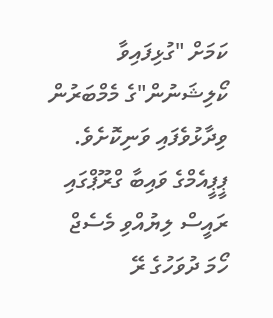ކަމަށް "ގުޅިފައިވާ ކޯލިޝަނުން"ގެ މެމްބަރުން ވިދާޅުވެފައި ވަނިކޮށެވެ.
ޕީޕީއެމްގެ ވައިބާ ގްރޫޕްގައި ރައީސް ލިޔުއްވި މެސެޖް ހޯމަ ދުވަހުގެ ރޭ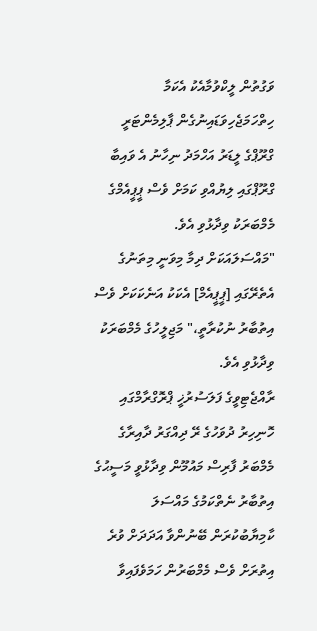ވަގުތުން ލީކްވުމާއެކު އެކަމާ ހިތްހަމަޖެހިވަޑައިނުގެން ޕާލިމެންޓަރީ ގްރޫޕްގެ ލީޑަރު އަހްމަދު ނިހާނު އެ ވައިބާ ގްރޫޕްގައި ލިޔުއްވި ކަމަށް ވެސް ޕީޕީއެމްގެ މެމްބަރަކު ވިދާޅުވި އެވެ.
"މައްސަލައަކަށް ދިމާ މިވަނީ މިތަނުގެ އެތެރޭގައި [ޕީޕީއެމް] އެކަކު އަނެކަކަށް ވެސް އިތުބާރު ނުކުރާތީ،" މަޖިލީހުގެ މެމްބަރަކު ވިދާޅުވި އެވެ.
ރާއްޖެޓިވީގެ ފަލަސުރުޚީ ޕްރޮގްރާމްގައި ހޮނިހިރު ދުވަހުގެ ރޭ ދިއްގަރު ދާއިރާގެ މެމްބަރު ފާރިސް މައުމޫން ވިދާޅުވީ މަސީޙުގެ އިތުބާރު ނެތްކަމުގެ މައްސަލަ ކާމިޔާބުކުރަން ބޭނުންވާ އަދަދަށް ވުރެ އިތުރަށް ވެސް މެމްބަރުން ހަމަވެފައިވާ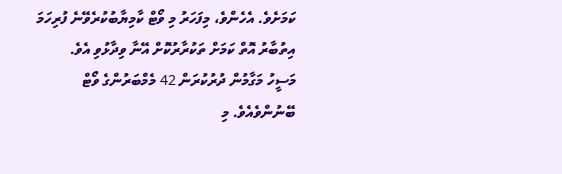ކަމަށެވެ. އެހެންވެ، މިފަހަރު މި ވޯޓް ކާމިޔާބުކުރެވޭނެ ފުރިހަމަ އިތުބާރު އޮތް ކަމަށް ތަކުރާރުކޮށް އޭނާ ވިދާޅުވި އެވެ.
މަސީހު މަގާމުން ދުރުކުރަން 42 މެމްބަރުންގެ ވޯޓް ބޭނުންވެއެވެ. މި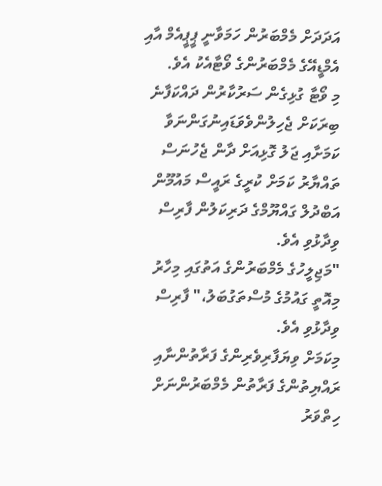އަދަދަށް މެމްބަރުން ހަމަވާނީ ޕީޕީއެމް އާއި އެމްޑީއޭގެ މެމްބަރުންގެ ވޯޓާއެކު އެވެ.
މި ވޯޓާ ގުޅިގެން ސަރުކާރުން ދައްކަފާނެ ބިރަކަށް ޖެހިލުންވެވަޑައިނުގަންނަވާ ކަމަށާއި ޖަލު ގޮޅިއަށް ދާން ޖެހުނަސް ތައްޔާރު ކަމަށް ކުރީގެ ރައީސް މައުމޫން އަބްދުލް ގައްޔޫމްގެ ދަރިކަލުން ފާރިސް ވިދާޅުވި އެވެ.
"މަޖިލީހުގެ މެމްބަރުންގެ އަތުގައި މިހާރު މިއޮތީ ގައުމުގެ މުސްތަގުބަލު،" ފާރިސް ވިދާޅުވި އެވެ.
މިކަމަށް ވިޔަފާރިވެރިންގެ ފަރާތުންނާއި ރައްޔިތުންގެ ފަރާތުން މެމްބަރުންނަށް ހިތްވަރު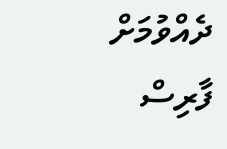ދެއްވުމަށް ފާރިސް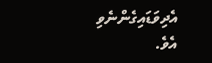އެދިވަޑައިގެންނެވި އެވެ.